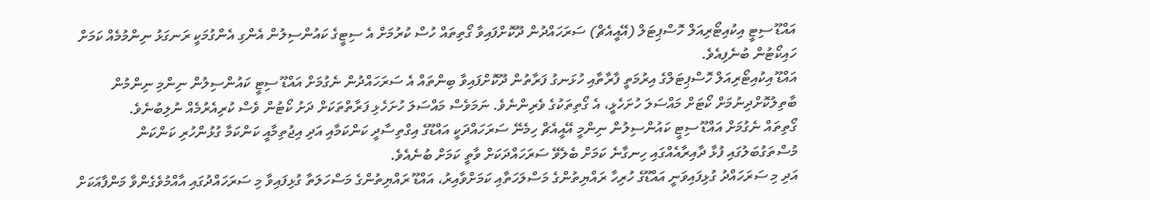އައްޑޫ ސިޓީ އިކުއިޓޯރިއަލް ހޮސްޕިޓަލް (އޭއީއެޗް) ސަރަހައްދުން ދޫކޮށްފައިވާ ގޯތިތައް ހުސް ކުރުމަށް އެ ސިޓީގެ ކައުންސިލުން އެންގި އެންގުމަކީ ރަނގަޅު ނިންމުމެއް ކަމަށް ހައިކޯޓުން ބުނެފިއެވެ.
އައްޑޫ އިކުއިޓޯރިއަލް ހޮސްޕިޓަލްގެ އިރުމަތީ ފާރާތާއި ހުޅަނގު ފަރާތުން ދޫކޮށްފައިވާ ބިންތައް އެ ސަރަހައްދުން ނެގުމަށް އައްޑޫ ސިޓީ ކައުންސިލުން ނިންމި ނިންމުން ބާތިލުކޮށްދިނުމަށް ކޯޓަށް މައްސަލަ ހުށަހެޅީ، އެ ގޯތިތަކުގެ ވެރިންނެވެ. ނަމަވެސް މައްސަލަ ހުށަހެޅި ފަރާތްތަކަށް ދަށު ކޯޓުން ވެސް ކުރިއެރުމެއް ނުލިބުނެވެ.
ގޯތިތައް ނެގުމަށް އައްޑޫ ސިޓީ ކައުންސިލުން ނިންމީ އޭއީއެޗް ހިމެނޭ ސަރަހައްދަކީ އައްޑޫގެ އިގްތިސާދީ ކަންކަމާއި އަދި އިޖުތިމާއީ ކަންކަމާ ގުޅުންހުރި ކަންކަން މުސްތަގުބަލުގައި ފުޅާ ދާއިރާއެއްގައި ހިނގާނެ ކަމަށް ބެލެވޭ ސަރަހައްދަކަށް ވާތީ ކަމަށް ބުނެއެވެ.
އަދި މި ސަރަހައްދު ގުޅިފައިވަނީ އައްޑޫގެ ހުރިހާ ރައްޔިތުންގެ މަސްލަހަތާއި ކަމަށްވާއިރު، އައްޑޫ ރައްޔިތުންގެ މަސްހަލަތާ ގުޅިފައިވާ މި ސަރަހައްދުގައި އާއްމުވެގެންވާ މަންފާއަކަށް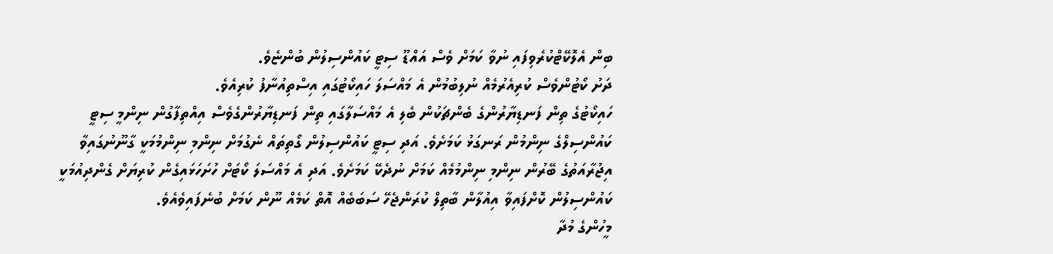ބިން އެލޮކޭޓްކުރެވިފައި ނުވާ ކަމަށް ވެސް އައްޑޫ ސިޓީ ކައުންސިލުން ބުންޏެވެ.
ދަށު ކޯޓުންވެސް ކުރިއެރުމެއް ނުލިބުމުން އެ މައްސަލަ ހައިކޯޓުގައި އިސްތިއުނާފު ކުރިއެވެ.
ހައިކޯޓުގެ ތިން ފަނޑިޔާރުންގެ ބެންޗަކުން ބެލި އެ މައްސަލާގައި ތިން ފަނޑިޔާރުންގެވެސް އިއްތިފާގުން ނިންމީ ސިޓީ ކައުންސިލްގެ ނިންމުން ރަނގަޅު ކަމަށެވެ. އަދި ސިޓީ ކައުންސިލުން ގޯތިތައް ނެގުމަށް ނިންމި ނިންމުމަކީ ގާނޫނުގައިވާ އިޖުރާއަތުގެ ބޭރުން ނިންމި ނިންމުމެއް ކަމަށް ނުދެކޭ ކަމަށެވެ. އަދި އެ މައްސަލަ ކޯޓަށް ހުށަހަޅައިގެން ކުރިޔަށް ގެންދިއުމަކީ ކައުންސިލުން ކޮށްފައިވާ އިއުލާން ބާތިލް ކުރަންޖެހޭ ސަބަބެއް އޮތް ކަމެއް ނޫން ކަމަށް ބުނެފައިވެއެވެ.
މީހުންގެ މުދާ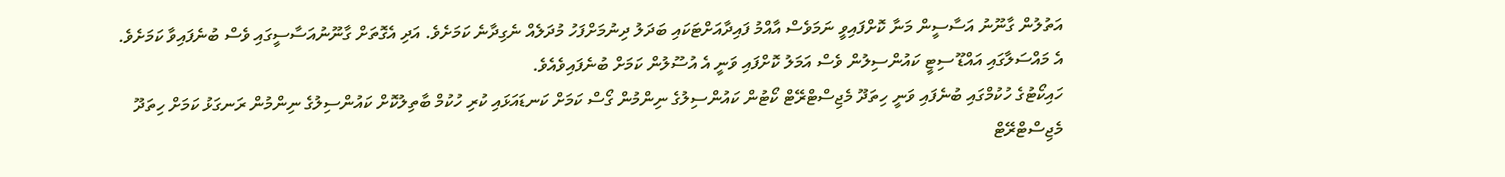އަތުލުން ގާނޫނު އަސާސީން މަނާ ކޮށްފައިވީ ނަމަވެސް އާއްމު ފައިދާއަށްޓަކައި ބަދަލު ދިނުމަށްފަހު މުދަލެއް ނެގިދާނެ ކަމަށެވެ. އަދި އެގޮތަށް ގާނޫނުއަސާސީގައި ވެސް ބުނެފައިވާ ކަމަށެވެ. އެ މައްސަލާގައި އައްޑޫ ސިޓީ ކައުންސިލުން ވެސް އަމަލު ކޮށްފައި ވަނީ އެ އުސޫލުން ކަމަށް ބުނެފައިވެއެވެ.
ހައިކޯޓުގެ ހުކުމްގައި ބުނެފައި ވަނީ ހިތަދޫ މެޖިސްޓްރޭޓް ކޯޓުން ކައުންސިލުގެ ނިންމުން ގޯސް ކަމަށް ކަނޑައަޅައި ކުރި ހުކުމް ބާތިލުކޮށް ކައުންސިލުގެ ނިންމުން ރަނގަޅު ކަމަށް ހިތަދޫ މެޖިސްޓްރޭޓް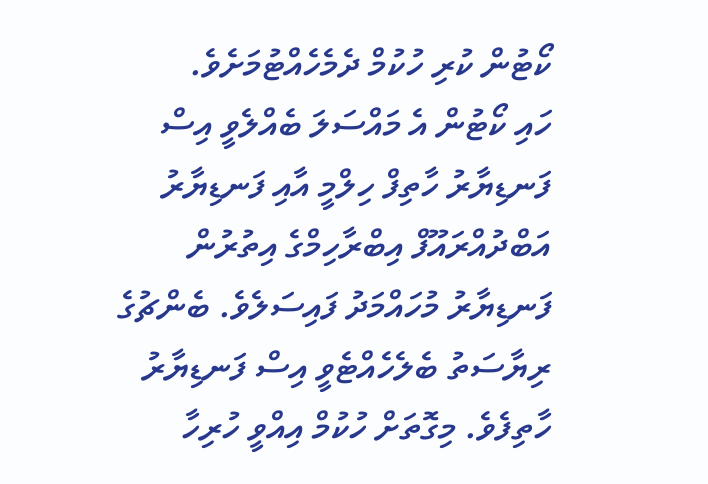ކޯޓުން ކުރި ހުކުމް ދެމެހެއްޓުމަށެވެ.
ހައި ކޯޓުން އެ މައްސަލަ ބެއްލެވީ އިސް ފަނޑިޔާރު ހާތިފް ހިލްމީ އާއި ފަނޑިޔާރު އަބްދުއްރައޫފް އިބްރާހިމްގެ އިތުރުން ފަނޑިޔާރު މުހައްމަދު ފައިސަލެވެ. ބެންޗުގެ ރިޔާސަތު ބެލެހެއްޓެވީ އިސް ފަނޑިޔާރު ހާތިފެވެ. މިގޮތަށް ހުކުމް އިއްވީ ހުރިހާ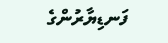ފަނޑިޔާރުންގެ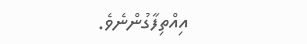އިއްތިފާގުންނެވެ.